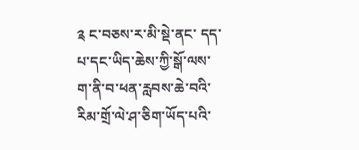༉ ང་བཅས་ར་མི་སྡེ་ནང་ དད་པ་དང་ཡིད་ཆེས་ཀྱི་སྒོ་ལས་ ག་ནི་བ་ཕན་རླབས་ཆེ་བའི་རིམ་གྲོ་ལེ་ཤ་ཅིག་ཡོད་པའི་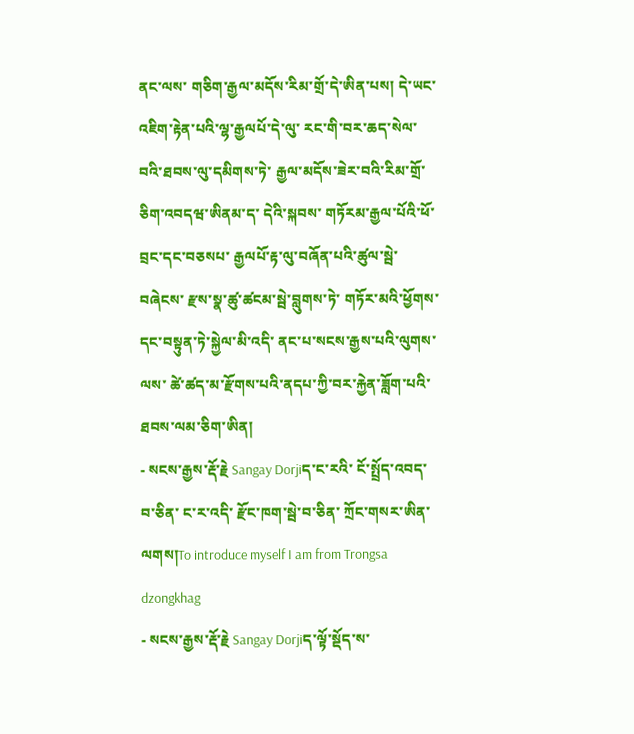ནང་ལས་ གཅིག་རྒྱལ་མདོས་རིམ་གྲོ་དེ་ཨིན་པས། དེ་ཡང་ འཇིག་རྟེན་པའི་ལྷ་རྒྱལཔོ་དེ་ལུ་ རང་གི་བར་ཆད་སེལ་བའི་ཐབས་ལུ་དམིགས་ཏེ་ རྒྱལ་མདོས་ཟེར་བའི་རིམ་གྲོ་ཅིག་འབདཝ་ཨིནམ་ད་ དེའི་སྐབས་ གཏོརམ་རྒྱལ་པོའི་ཕོ་བྲང་དང་བཅསཔ་ རྒྱལཔོ་རྟ་ལུ་བཞོན་པའི་ཚུལ་སྦེ་བཞེངས་ རྫས་སྣ་ཚུ་ཚངམ་སྦེ་བླུགས་ཏེ་ གཏོར་མའི་ཕྱོགས་དང་བསྟུན་ཏེ་སྐྱེལ་མི་འདི་ ནང་པ་སངས་རྒྱས་པའི་ལུགས་ལས་ ཚེ་ཚད་མ་རྫོགས་པའི་ནདཔ་ཀྱི་བར་རྐྱེན་ཟློག་པའི་ཐབས་ལམ་ཅིག་ཨིན།
- སངས་རྒྱས་རྡོ་རྗེ Sangay Dorjiད་ང་རའི་ ངོ་སྤྲོད་འབད་བ་ཅིན་ ང་ར་འདི་ རྫོང་ཁག་སྦེ་བ་ཅིན་ ཀྲོང་གསར་ཨིན་ལགས།To introduce myself I am from Trongsa dzongkhag
- སངས་རྒྱས་རྡོ་རྗེ Sangay Dorjiད་ལྟོ་སྡོད་ས་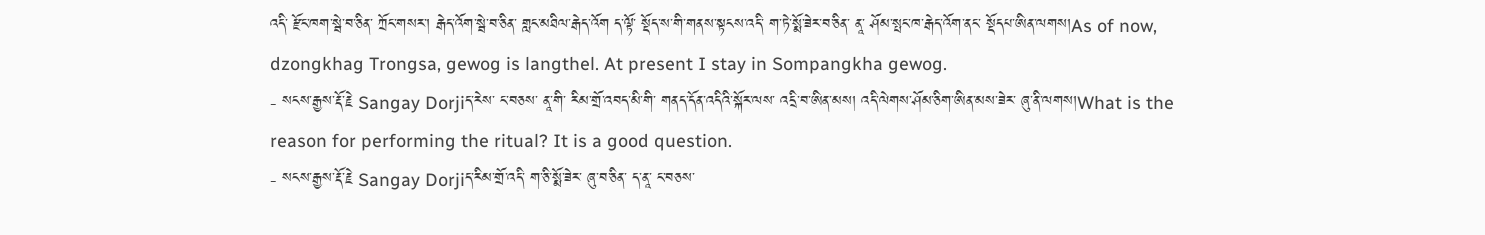འདི་ རྫོང་ཁག་སྦེ་བ་ཅིན་ ཀྲོང་གསར་། རྒེད་འོག་སྦེ་བ་ཅིན་ གླང་མཐིལ་རྒེད་འོག ད་ལྟོ་ སྡོད་ས་གི་གནས་སྟངས་འདི་ ག་ཏེ་སྨོ་ཟེར་བ་ཅིན་ ནཱ་ ཤོམ་སྤང་ཁ་རྒེད་འོག་ནང་ སྡོདཔ་ཨིན་ལགས།As of now, dzongkhag Trongsa, gewog is langthel. At present I stay in Sompangkha gewog.
- སངས་རྒྱས་རྡོ་རྗེ Sangay Dorjiད་རེས་ ང་བཅས་ ནཱ་གི་ རིམ་གྲོ་འབད་མི་གི་ གནད་དོན་འདིའི་སྐོར་ལས་ འདྲི་བ་ཨིན་མས། འདི་ལེགས་ཤོམ་ཅིག་ཨིན་མས་ཟེར་ ཞུ་ནི་ལགས།What is the reason for performing the ritual? It is a good question.
- སངས་རྒྱས་རྡོ་རྗེ Sangay Dorjiད་རིམ་གྲོ་འདི་ ག་ཅི་སྨོ་ཟེར་ ཞུ་བ་ཅིན་ ད་ནཱ་ ང་བཅས་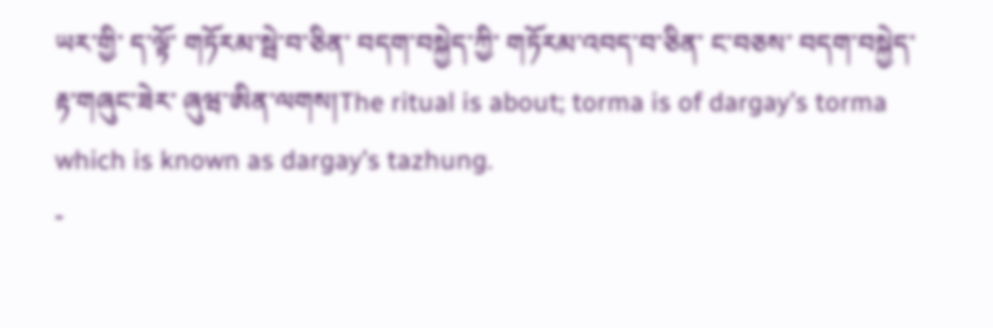ཡར་གྱི་ ད་ལྟོ་ གཏོརམ་སྦེ་བ་ཅིན་ བདག་བསྐྱེད་ཀྱི་ གཏོརམ་འབད་བ་ཅིན་ ང་བཅས་ བདག་བསྐྱེད་རྟ་གཞུང་ཟེར་ ཞུཝ་ཨིན་ལགས།The ritual is about; torma is of dargay’s torma which is known as dargay’s tazhung.
-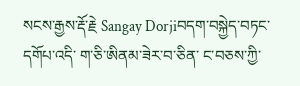སངས་རྒྱས་རྡོ་རྗེ Sangay Dorjiབདག་བསྐྱེད་བཏང་དགོཔ་འདི་ ག་ཅི་ཨིནམ་ཟེར་བ་ཅིན་ ང་བཅས་ཀྱི་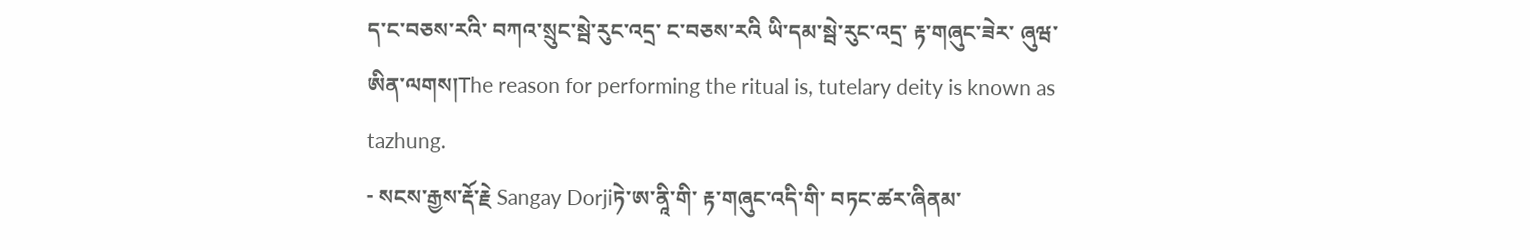ད་ང་བཅས་རའི་ བཀའ་སྲུང་སྦེ་རུང་འདྲ་ ང་བཅས་རའི ཡི་དམ་སྦེ་རུང་འདྲ་ རྟ་གཞུང་ཟེར་ ཞུཝ་ཨིན་ལགས།The reason for performing the ritual is, tutelary deity is known as tazhung.
- སངས་རྒྱས་རྡོ་རྗེ Sangay Dorjiཏེ་ཨ་ནཱི་གི་ རྟ་གཞུང་འདི་གི་ བཏང་ཚར་ཞིནམ་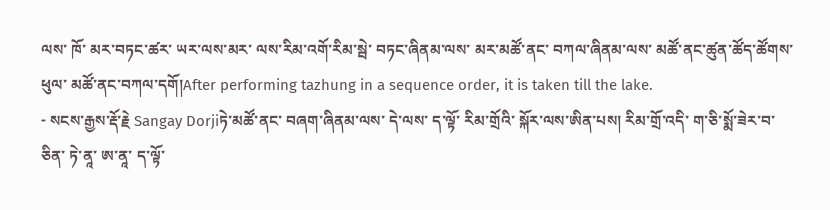ལས་ ཁོ་ མར་བཏང་ཚར་ ཡར་ལས་མར་ ལས་རིམ་འགོ་རིམ་སྦེ་ བཏང་ཞིནམ་ལས་ མར་མཚོ་ནང་ བཀལ་ཞིནམ་ལས་ མཚོ་ནང་ཚུན་ཚོད་ཚོགས་ཕུལ་ མཚོ་ནང་བཀལ་དགོ།After performing tazhung in a sequence order, it is taken till the lake.
- སངས་རྒྱས་རྡོ་རྗེ Sangay Dorjiཏེ་མཚོ་ནང་ བཞག་ཞིནམ་ལས་ དེ་ལས་ ད་ལྟོ་ རིམ་གྲོའི་ སྐོར་ལས་ཨིན་པས། རིམ་གྲོ་འདི་ ག་ཅི་སྨོ་ཟེར་བ་ཅིན་ ཏེ་ནཱ་ ཨ་ནཱ་ ད་ལྟོ་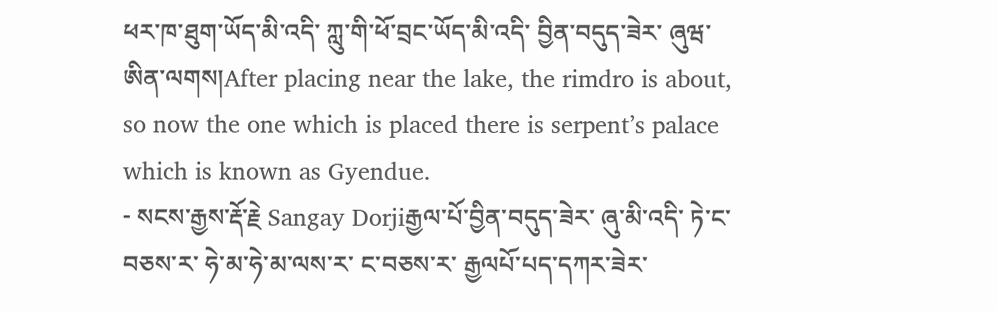ཕར་ཁ་ཐུག་ཡོད་མི་འདི་ ཀླུ་གི་ཕོ་བྲང་ཡོད་མི་འདི་ བྱིན་བདུད་ཟེར་ ཞུཝ་ཨིན་ལགས།After placing near the lake, the rimdro is about, so now the one which is placed there is serpent’s palace which is known as Gyendue.
- སངས་རྒྱས་རྡོ་རྗེ Sangay Dorjiརྒྱལ་པོ་བྱིན་བདུད་ཟེར་ ཞུ་མི་འདི་ ཏེ་ང་བཅས་ར་ ཧེ་མ་ཧེ་མ་ལས་ར་ ང་བཅས་ར་ རྒྱལཔོ་པད་དཀར་ཟེར་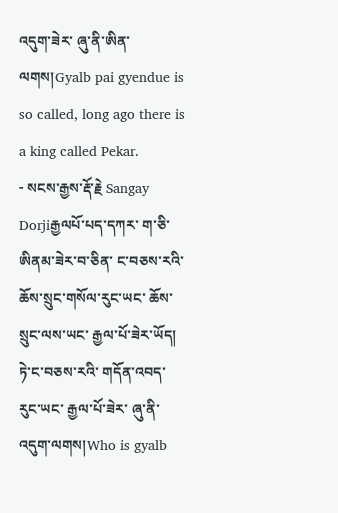འདུག་ཟེར་ ཞུ་ནི་ཨིན་ལགས།Gyalb pai gyendue is so called, long ago there is a king called Pekar.
- སངས་རྒྱས་རྡོ་རྗེ Sangay Dorjiརྒྱལཔོ་པད་དཀར་ ག་ཅི་ཨིནམ་ཟེར་བ་ཅིན་ ང་བཅས་རའི་ ཆོས་སྲུང་གསོལ་རུང་ཡང་ ཆོས་སྲུང་ལས་ཡང་ རྒྱལ་པོ་ཟེར་ཡོད། ཏེ་ང་བཅས་རའི་ གདོན་འབད་རུང་ཡང་ རྒྱལ་པོ་ཟེར་ ཞུ་ནི་འདུག་ལགས།Who is gyalb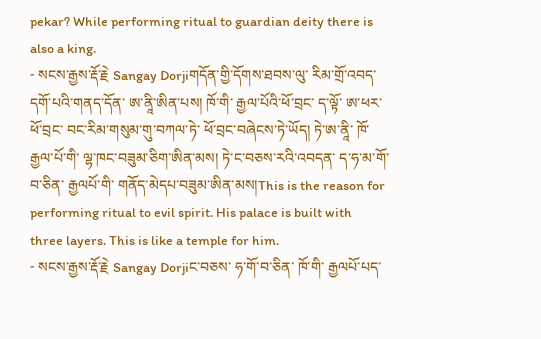pekar? While performing ritual to guardian deity there is also a king.
- སངས་རྒྱས་རྡོ་རྗེ Sangay Dorjiགདོན་གྱི་དོགས་ཐབས་ལུ་ རིམ་གྲོ་འབད་དགོ་པའི་གནད་དོན་ ཨ་ནཱི་ཨིན་པས། ཁོ་གི་ རྒྱལ་པོའི་ཕོ་བྲང་ ད་ལྟོ་ ཨ་ཕར་ཕོ་བྲང་ བང་རིམ་གསུམ་གུ་བཀལ་ཏེ་ ཕོ་བྲང་བཞེངས་ཏེ་ཡོད། ཏེ་ཨ་ནཱི་ ཁོ་རྒྱལ་པོ་གི་ ལྷ་ཁང་བཟུམ་ཅིག་ཨིན་མས། ཏེ་ང་བཅས་རའི་འབདན་ ད་ཧ་མ་གོ་བ་ཅིན་ རྒྱལཔོ་གི་ གནོད་མེདཔ་བཟུམ་ཨིན་མས།This is the reason for performing ritual to evil spirit. His palace is built with three layers. This is like a temple for him.
- སངས་རྒྱས་རྡོ་རྗེ Sangay Dorjiང་བཅས་ ཧ་གོ་བ་ཅིན་ ཁོ་གི་ རྒྱལཔོ་པད་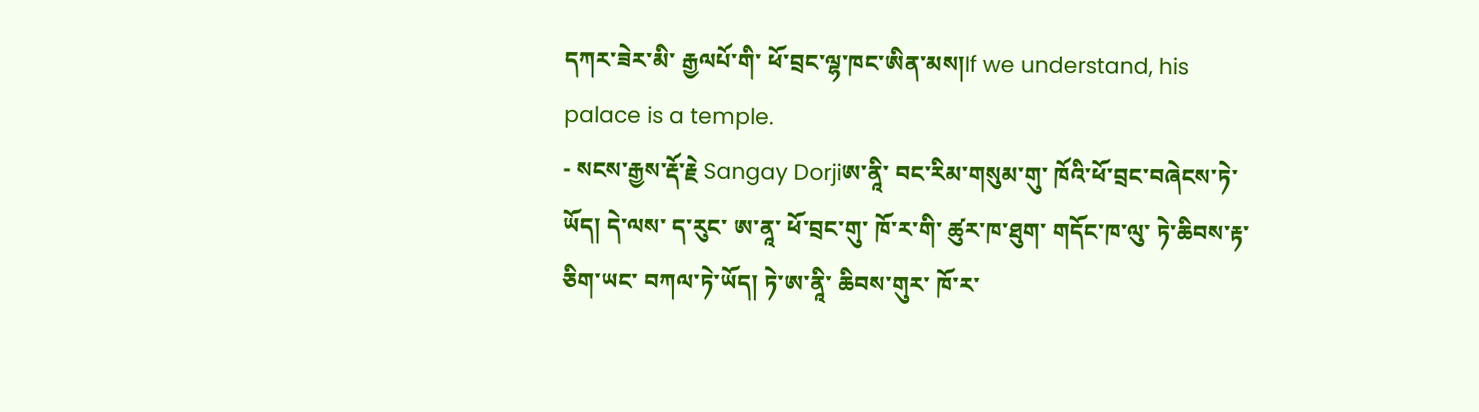དཀར་ཟེར་མི་ རྒྱལཔོ་གི་ ཕོ་བྲང་ལྷ་ཁང་ཨིན་མས།If we understand, his palace is a temple.
- སངས་རྒྱས་རྡོ་རྗེ Sangay Dorjiཨ་ནཱི་ བང་རིམ་གསུམ་གུ་ ཁོའི་ཕོ་བྲང་བཞེངས་ཏེ་ཡོད། དེ་ལས་ ད་རུང་ ཨ་ནཱ་ ཕོ་བྲང་གུ་ ཁོ་ར་གི་ ཚུར་ཁ་ཐུག་ གདོང་ཁ་ལུ་ ཏེ་ཆིབས་རྟ་ཅིག་ཡང་ བཀལ་ཏེ་ཡོད། ཏེ་ཨ་ནཱི་ ཆིབས་གུར་ ཁོ་ར་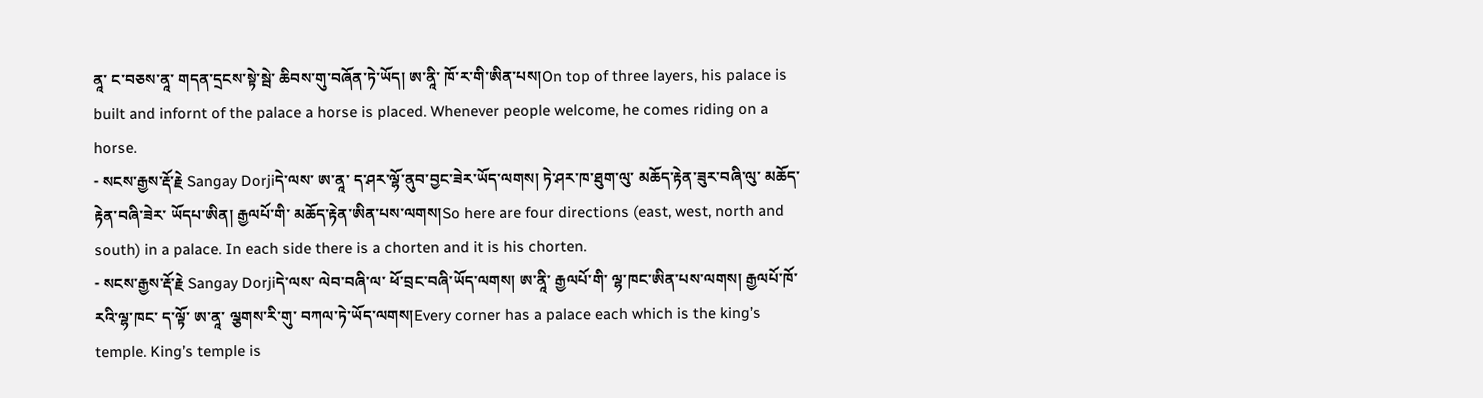ནཱ་ ང་བཅས་ནཱ་ གདན་དྲངས་སྟེ་སྦེ་ ཆིབས་གུ་བཞོན་ཏེ་ཡོད། ཨ་ནཱི་ ཁོ་ར་གི་ཨིན་པས།On top of three layers, his palace is built and infornt of the palace a horse is placed. Whenever people welcome, he comes riding on a horse.
- སངས་རྒྱས་རྡོ་རྗེ Sangay Dorjiདེ་ལས་ ཨ་ནཱ་ ད་ཤར་ལྷོ་ནུབ་བྱང་ཟེར་ཡོད་ལགས། ཏེ་ཤར་ཁ་ཐུག་ལུ་ མཆོད་རྟེན་ཟུར་བཞི་ལུ་ མཆོད་རྟེན་བཞི་ཟེར་ ཡོདཔ་ཨིན། རྒྱལཔོ་གི་ མཆོད་རྟེན་ཨིན་པས་ལགས།So here are four directions (east, west, north and south) in a palace. In each side there is a chorten and it is his chorten.
- སངས་རྒྱས་རྡོ་རྗེ Sangay Dorjiདེ་ལས་ ལེབ་བཞི་ལ་ ཕོ་བྲང་བཞི་ཡོད་ལགས། ཨ་ནཱི་ རྒྱལཔོ་གི་ ལྷ་ཁང་ཨིན་པས་ལགས། རྒྱལཔོ་ཁོ་རའི་ལྷ་ཁང་ ད་ལྟོ་ ཨ་ནཱ་ ལྕགས་རི་གུ་ བཀལ་ཏེ་ཡོད་ལགས།Every corner has a palace each which is the king’s temple. King’s temple is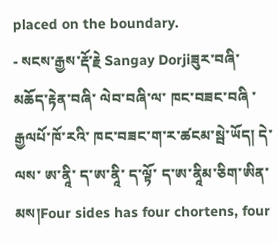placed on the boundary.
- སངས་རྒྱས་རྡོ་རྗེ Sangay Dorjiཟུར་བཞི་མཆོད་རྟེན་བཞི་ ལེབ་བཞི་ལ་ ཁང་བཟང་བཞི ་རྒྱལཔོ་ཁོ་རའི་ ཁང་བཟང་ག་ར་ཚངམ་སྦེ་ཡོད། དེ་ལས་ ཨ་ནཱི་ ད་ཨ་ནཱི་ ད་ལྟོ་ ད་ཨ་ནཱིམ་ཅིག་ཨིན་མས།Four sides has four chortens, four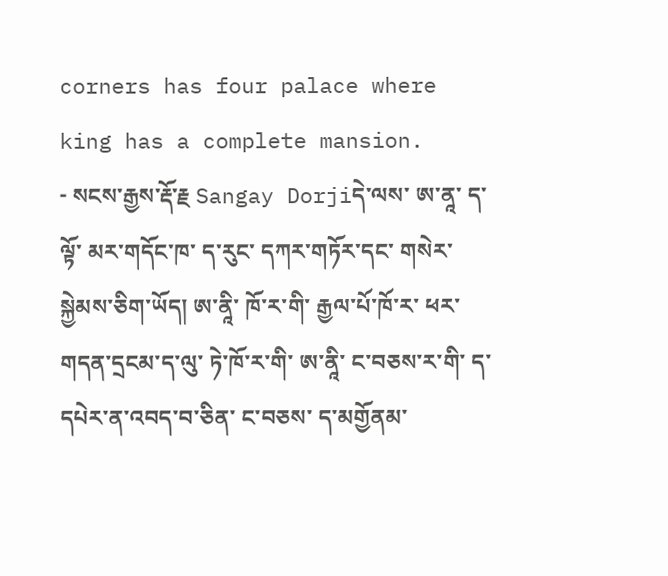corners has four palace where king has a complete mansion.
- སངས་རྒྱས་རྡོ་རྗ Sangay Dorjiདེ་ལས་ ཨ་ནཱ་ ད་ལྟོ་ མར་གདོང་ཁ་ ད་རུང་ དཀར་གཏོར་དང་ གསེར་སྐྱེམས་ཅིག་ཡོད། ཨ་ནཱི་ ཁོ་ར་གི་ རྒྱལ་པོ་ཁོ་ར་ ཕར་གདན་དྲངམ་ད་ལུ་ ཏེ་ཁོ་ར་གི་ ཨ་ནཱི་ ང་བཅས་ར་གི་ ད་དཔེར་ན་འབད་བ་ཅིན་ ང་བཅས་ ད་མགྱོནམ་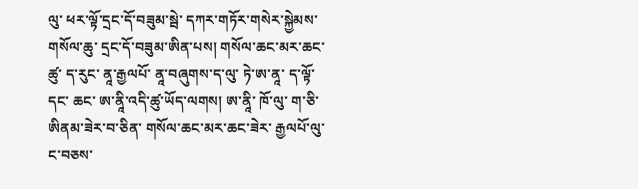ལུ་ ཕར་ལྟོ་དྲང་དོ་བཟུམ་སྦེ་ དཀར་གཏོར་གསེར་སྐྱེམས་ གསོལ་ཆུ་ དྲང་དོ་བཟུམ་ཨིན་པས། གསོལ་ཆང་མར་ཆང་ཚུ་ ད་རུང་ ནཱ་རྒྱལཔོ་ ནཱ་བཞུགས་ད་ལུ་ ཏེ་ཨ་ནཱ་ ད་ལྟོ་དང་ ཆང་ ཨ་ནཱི་འདི་ཚུ་ཡོད་ལགས། ཨ་ནཱི་ ཁོ་ལུ་ ག་ཅི་ཨིནམ་ཟེར་བ་ཅིན་ གསོལ་ཆང་མར་ཆང་ཟེར་ རྒྱལཔོ་ལུ་ ང་བཅས་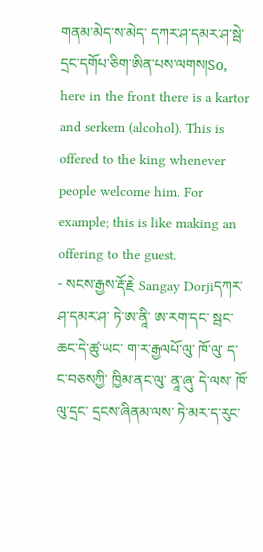གནམ་མེད་ས་མེད་ དཀར་ཤ་དམར་ཤ་སྦེ་ དྲང་དགོཔ་ཅིག་ཨིན་པས་ལགས།So, here in the front there is a kartor and serkem (alcohol). This is offered to the king whenever people welcome him. For example; this is like making an offering to the guest.
- སངས་རྒྱས་རྡོ་རྗེ Sangay Dorjiདཀར་ཤ་དམར་ཤ་ ཏེ་ཨ་ནཱི་ ཨ་རག་དང་ སྦང་ཆང་དེ་ཚུ་ཡང་ ག་ར་རྒྱལཔོ་ལུ་ ཁོ་ལུ་ ད་ང་བཅསཀྱི་ ཁྱིམ་ནང་ལུ་ ནཱ་ཞུ་ དེ་ལས་ ཁོ་ལུ་དྲང་ དྲངས་ཞིནམ་ལས་ ཏེ་མར་ད་རུང་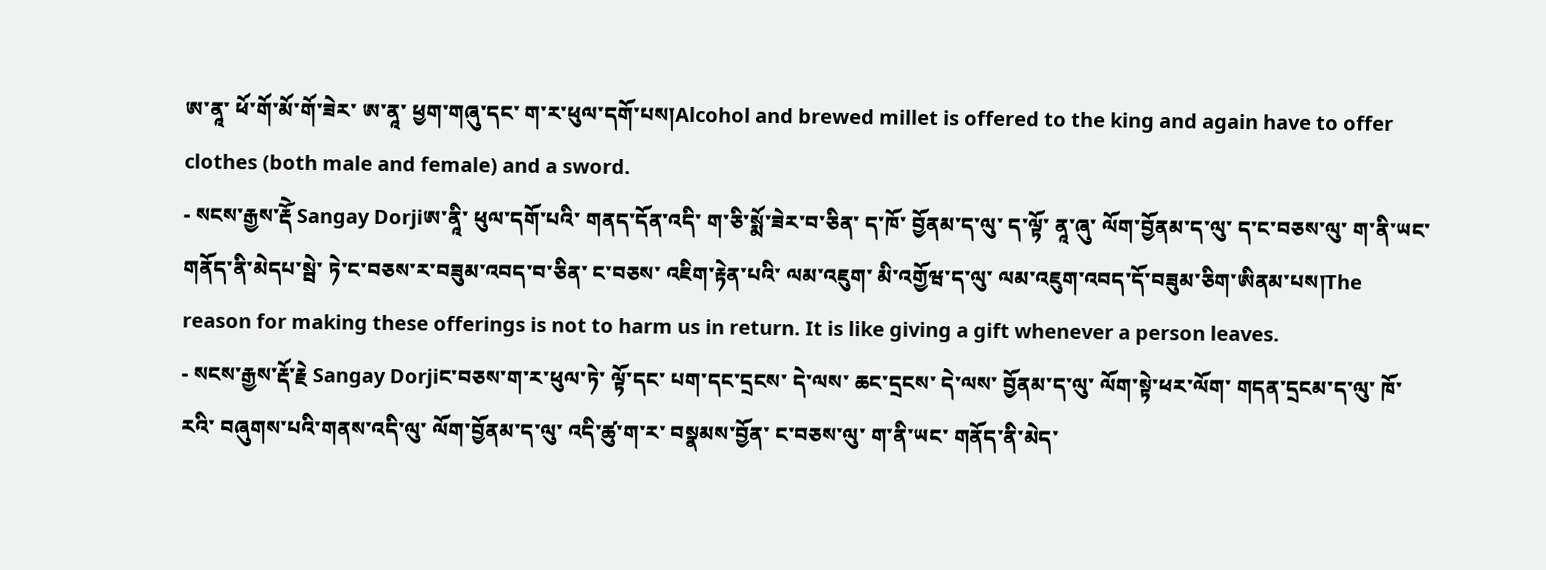ཨ་ནཱ་ ཕོ་གོ་མོ་གོ་ཟེར་ ཨ་ནཱ་ ཕྱག་གཞུ་དང་ ག་ར་ཕུལ་དགོ་པས།Alcohol and brewed millet is offered to the king and again have to offer clothes (both male and female) and a sword.
- སངས་རྒྱས་རྡོེ Sangay Dorjiཨ་ནཱི་ ཕུལ་དགོ་པའི་ གནད་དོན་འདི་ ག་ཅི་སྨོ་ཟེར་བ་ཅིན་ ད་ཁོ་ བྱོནམ་ད་ལུ་ ད་ལྟོ་ ནཱ་ཞུ་ ལོག་བྱོནམ་ད་ལུ་ ད་ང་བཅས་ལུ་ ག་ནི་ཡང་ གནོད་ནི་མེདཔ་སྦེ་ ཏེ་ང་བཅས་ར་བཟུམ་འབད་བ་ཅིན་ ང་བཅས་ འཇིག་རྟེན་པའི་ ལམ་འཇུག་ མི་འགྱོཝ་ད་ལུ་ ལམ་འཇུག་འབད་དོ་བཟུམ་ཅིག་ཨིནམ་པས།The reason for making these offerings is not to harm us in return. It is like giving a gift whenever a person leaves.
- སངས་རྒྱས་རྡོ་རྗེ Sangay Dorjiང་བཅས་ག་ར་ཕུལ་ཏེ་ ལྟོ་དང་ པག་དང་དྲངས་ དེ་ལས་ ཆང་དྲངས་ དེ་ལས་ བྱོནམ་ད་ལུ་ ལོག་སྟེ་ཕར་ལོག་ གདན་དྲངམ་ད་ལུ་ ཁོ་རའི་ བཞུགས་པའི་གནས་འདི་ལུ་ ལོག་བྱོནམ་ད་ལུ་ འདི་ཚུ་ག་ར་ བསྣམས་བྱོན་ ང་བཅས་ལུ་ ག་ནི་ཡང་ གནོད་ནི་མེད་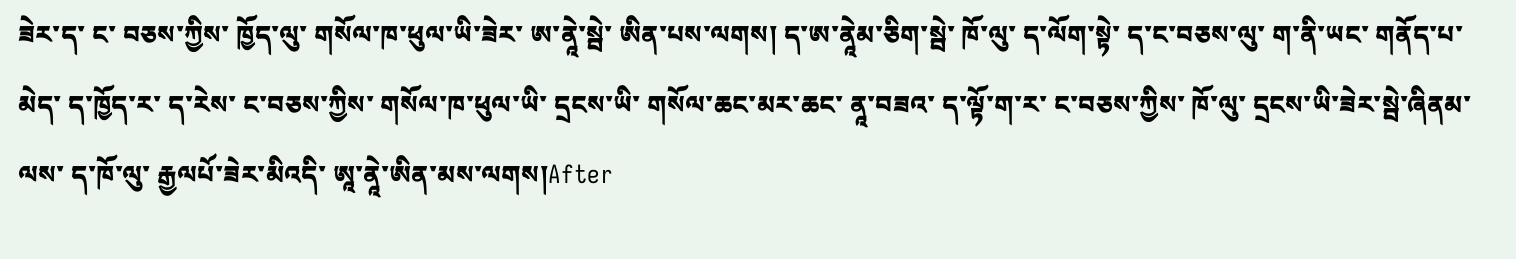ཟེར་ད་ ང་ བཅས་ཀྱིས་ ཁྱོད་ལུ་ གསོལ་ཁ་ཕུལ་ཡི་ཟེར་ ཨ་ནཱེ་སྦེ་ ཨིན་པས་ལགས། ད་ཨ་ནཱེམ་ཅིག་སྦེ་ ཁོ་ལུ་ ད་ལོག་སྟེ་ ད་ང་བཅས་ལུ་ ག་ནི་ཡང་ གནོད་པ་མེད་ ད་ཁྱོད་ར་ ད་རེས་ ང་བཅས་ཀྱིས་ གསོལ་ཁ་ཕུལ་ཡི་ དྲངས་ཡི་ གསོལ་ཆང་མར་ཆང་ ནཱ་བཟའ་ ད་ལྟོ་ག་ར་ ང་བཅས་ཀྱིས་ ཁོ་ལུ་ དྲངས་ཡི་ཟེར་སྦེ་ཞིནམ་ལས་ ད་ཁོ་ལུ་ རྒྱལཔོ་ཟེར་མིའདི་ ཨཱ་ནཱེ་ཨིན་མས་ལགས།After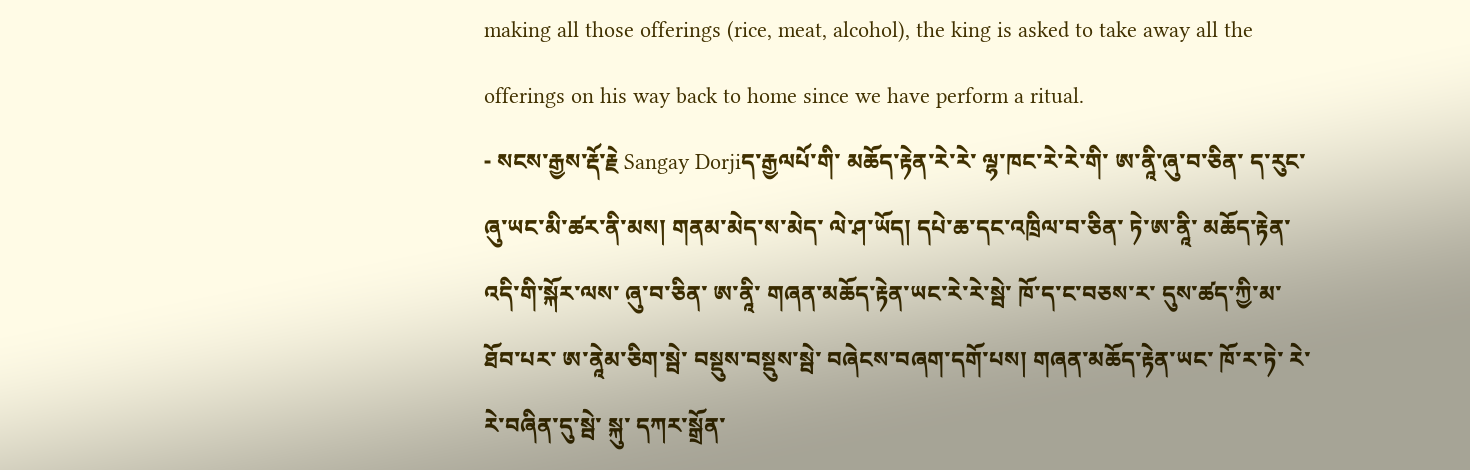making all those offerings (rice, meat, alcohol), the king is asked to take away all the offerings on his way back to home since we have perform a ritual.
- སངས་རྒྱས་རྡོ་རྗེ Sangay Dorjiད་རྒྱལཔོ་གི་ མཆོད་རྟེན་རེ་རེ་ ལྷ་ཁང་རེ་རེ་གི་ ཨ་ནཱི་ཞུ་བ་ཅིན་ ད་རུང་ ཞུ་ཡང་མི་ཚར་ནི་མས། གནམ་མེད་ས་མེད་ ལེ་ཤ་ཡོད། དཔེ་ཆ་དང་འཁྲིལ་བ་ཅིན་ ཏེ་ཨ་ནཱི་ མཆོད་རྟེན་འདི་གི་སྐོར་ལས་ ཞུ་བ་ཅིན་ ཨ་ནཱི་ གཞན་མཆོད་རྟེན་ཡང་རེ་རེ་སྦེ་ ཁོ་ད་ང་བཅས་ར་ དུས་ཚད་ཀྱི་མ་ཐོབ་པར་ ཨ་ནཱེམ་ཅིག་སྦེ་ བསྡུས་བསྡུས་སྦེ་ བཞེངས་བཞག་དགོ་པས། གཞན་མཆོད་རྟེན་ཡང་ ཁོ་ར་ཏེ་ རེ་རེ་བཞིན་དུ་སྦེ་ སྐུ་ དཀར་སྒྲོན་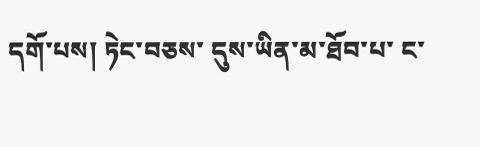དགོ་པས། ཏེང་བཅས་ དུས་ཡིན་མ་ཐོབ་པ་ ང་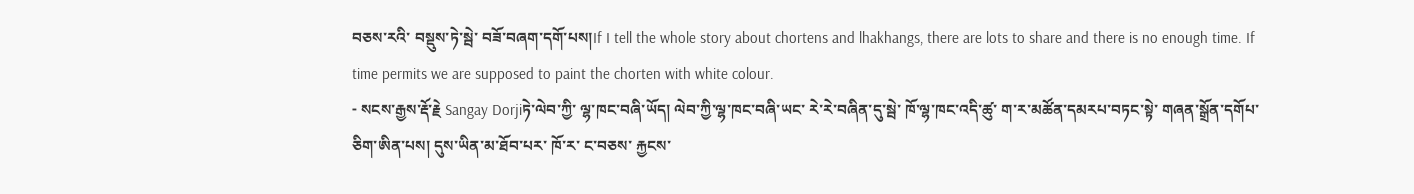བཅས་རའི་ བསྡུས་ཏེ་སྦེ་ བཟོ་བཞག་དགོ་པས།If I tell the whole story about chortens and lhakhangs, there are lots to share and there is no enough time. If time permits we are supposed to paint the chorten with white colour.
- སངས་རྒྱས་རྡོ་རྗེ Sangay Dorjiཏེ་ལེབ་ཀྱི་ ལྷ་ཁང་བཞི་ཡོད། ལེབ་ཀྱི་ལྷ་ཁང་བཞི་ཡང་ རེ་རེ་བཞིན་དུ་སྦེ་ ཁོ་ལྷ་ཁང་འདི་ཚུ་ ག་ར་མཚོན་དམརཔ་བཏང་སྟེ་ གཞན་སྒྲོན་དགོཔ་ཅིག་ཨིན་པས། དུས་ཡིན་མ་ཐོབ་པར་ ཁོ་ར་ ང་བཅས་ རྐྱངས་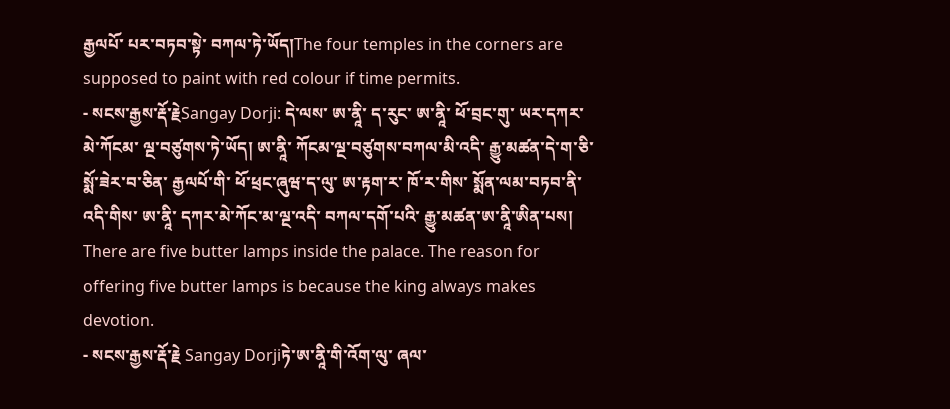རྒྱལཔོ་ པར་བཏབ་སྟེ་ བཀལ་ཏེ་ཡོད།The four temples in the corners are supposed to paint with red colour if time permits.
- སངས་རྒྱས་རྡོ་རྗེSangay Dorji: དེ་ལས་ ཨ་ནཱི་ ད་རུང་ ཨ་ནཱི་ ཕོ་བྲང་གུ་ ཡར་དཀར་མེ་ཀོངམ་ ལྔ་བཙུགས་ཏེ་ཡོད། ཨ་ནཱི་ ཀོངམ་ལྔ་བཙུགས་བཀལ་མི་འདི་ རྒྱུ་མཚན་དེ་ག་ཅི་སྨོ་ཟེར་བ་ཅིན་ རྒྱལཔོ་གི་ ཕོ་ཕྲང་ཞུཝ་ད་ལུ་ ཨ་རྟག་ར་ ཁོ་ར་གིས་ སྨོན་ལམ་བཏབ་ནི་འདི་གིས་ ཨ་ནཱི་ དཀར་མེ་ཀོང་མ་ལྔ་འདི་ བཀལ་དགོ་པའི་ རྒྱུ་མཚན་ཨ་ནཱི་ཨིན་པས། There are five butter lamps inside the palace. The reason for offering five butter lamps is because the king always makes devotion.
- སངས་རྒྱས་རྡོ་རྗེ Sangay Dorjiཏེ་ཨ་ནཱི་གི་འོག་ལུ་ ཞལ་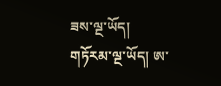ཟས་ལྔ་ཡོད། གཏོརམ་ལྔ་ཡོད། ཨ་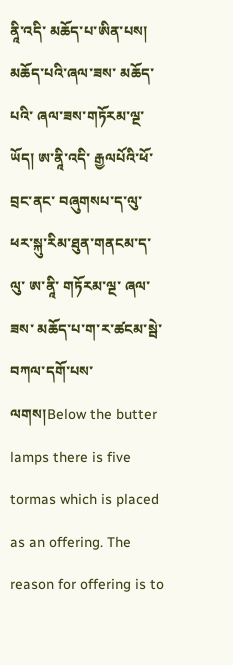ནཱི་འདི་ མཆོད་པ་ཨིན་པས། མཆོད་པའི་ཞལ་ཟས་ མཆོད་པའི་ ཞལ་ཟས་གཏོརམ་ལྔ་ཡོད། ཨ་ནཱི་འདི་ རྒྱལཔོའི་ཕོ་བྲང་ནང་ བཞུགསཔ་ད་ལུ་ ཕར་སྐུ་རིམ་ཐུན་གནངམ་ད་ལུ་ ཨ་ནཱི་ གཏོརམ་ལྔ་ ཞལ་ཟས་ མཆོད་པ་ག་ར་ཚངམ་སྦེ་ བཀལ་དགོ་པས་ལགས།Below the butter lamps there is five tormas which is placed as an offering. The reason for offering is to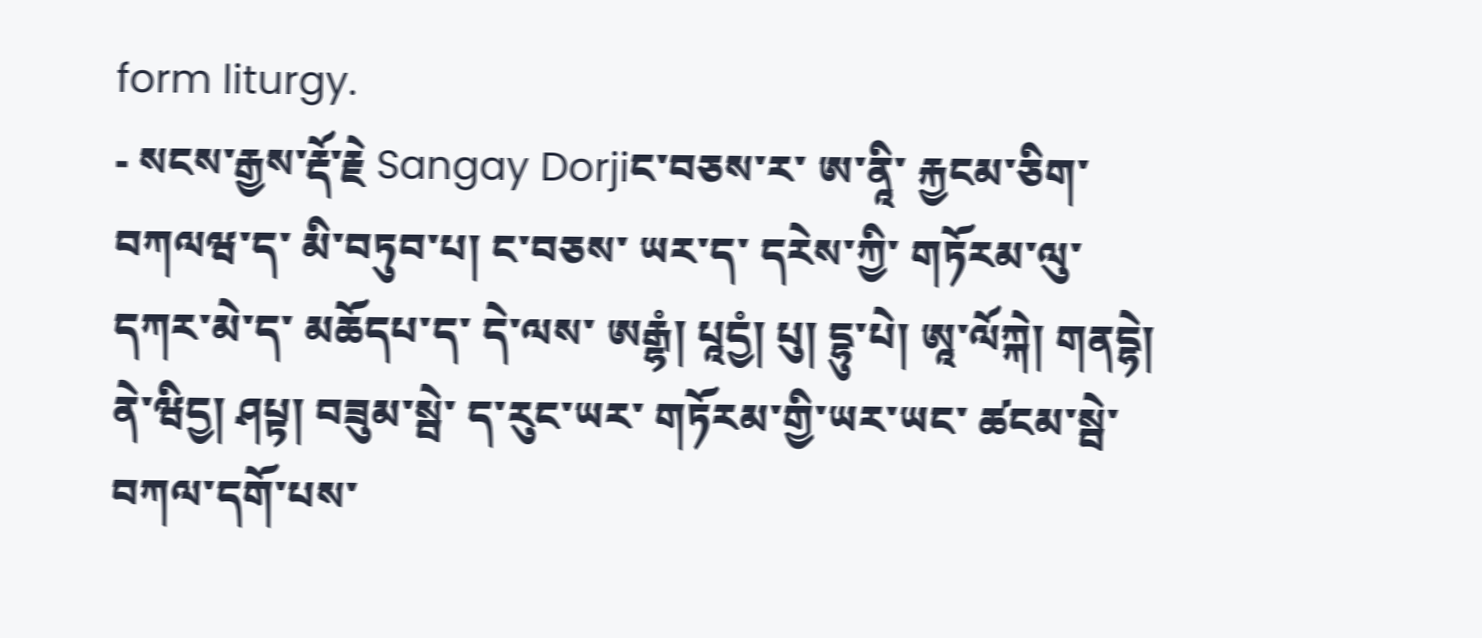form liturgy.
- སངས་རྒྱས་རྡོ་རྗེ Sangay Dorjiང་བཅས་ར་ ཨ་ནཱི་ རྐྱངམ་ཅིག་བཀལཝ་ད་ མི་བཏུབ་པ། ང་བཅས་ ཡར་ད་ དརེས་ཀྱི་ གཏོརམ་ལུ་ དཀར་མེ་ད་ མཆོདཔ་ད་ དེ་ལས་ ཨརྒྷཾ། པཱདྱཾ། པུ། དྷུ་པེ། ཨཱ་ལོཀྐེ། གནདྷེ། ནེ་ཝིདྱ། ཤཔྟ། བཟུམ་སྦེ་ ད་རུང་ཡར་ གཏོརམ་གྱི་ཡར་ཡང་ ཚངམ་སྦེ་བཀལ་དགོ་པས་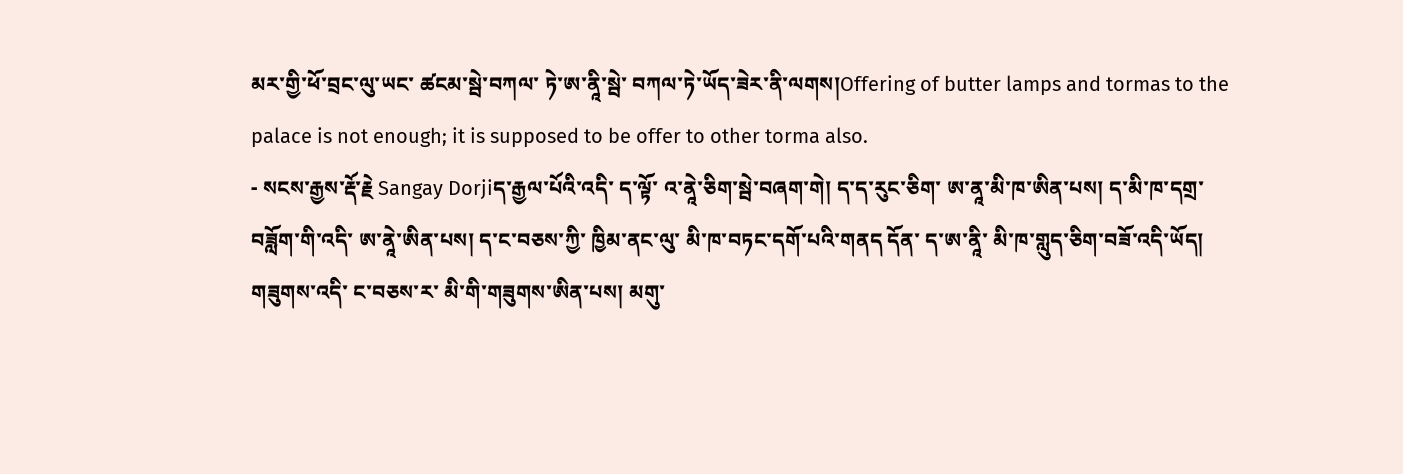མར་གྱི་ཕོ་བྲང་ལུ་ཡང་ ཚངམ་སྦེ་བཀལ་ ཏེ་ཨ་ནཱི་སྦེ་ བཀལ་ཏེ་ཡོད་ཟེར་ནི་ལགས།Offering of butter lamps and tormas to the palace is not enough; it is supposed to be offer to other torma also.
- སངས་རྒྱས་རྡོ་རྗེ Sangay Dorjiད་རྒྱལ་པོའི་འདི་ ད་ལྟོ་ འ་ནཱེ་ཅིག་སྦེ་བཞག་གེ། ད་ད་རུང་ཅིག་ ཨ་ནཱ་མི་ཁ་ཨིན་པས། ད་མི་ཁ་དགྲ་བཟློག་གི་འདི་ ཨ་ནཱེ་ཨིན་པས། ད་ང་བཅས་ཀྱི་ ཁྱིམ་ནང་ལུ་ མི་ཁ་བཏང་དགོ་པའི་གནད དོན་ ད་ཨ་ནཱི་ མི་ཁ་གླུད་ཅིག་བཟོ་འདི་ཡོད། གཟུགས་འདི་ ང་བཅས་ར་ མི་གི་གཟུགས་ཨིན་པས། མགུ་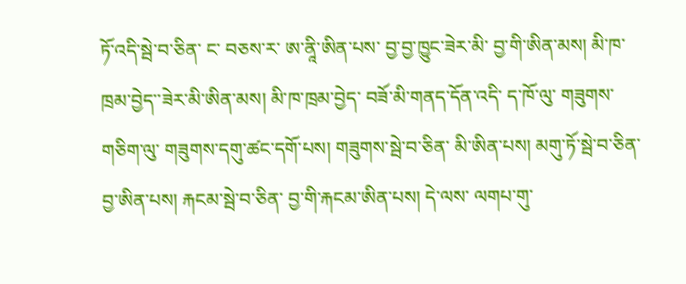ཏོ་འདི་སྦེ་བ་ཅིན་ ང་ བཅས་ར་ ཨ་ནཱི་ཨིན་པས་ བྱ་བྱ་ཁྱུང་ཟེར་མི་ བྱ་གི་ཨིན་མས། མི་ཁ་ཁྲམ་བྱེད་་ཟེར་མི་ཨིན་མས། མི་ཁ་ཁྲམ་བྱེད་ བཟོ་མི་གནད་དོན་འདི་ ད་ཁོ་ལུ་ གཟུགས་གཅིག་ལུ་ གཟུགས་དགུ་ཚང་དགོ་པས། གཟུགས་སྦེ་བ་ཅིན་ མི་ཨིན་པས། མགུ་ཏོ་སྦེ་བ་ཅིན་ བྱ་ཨིན་པས། རྐངམ་སྦེ་བ་ཅིན་ བྱ་གི་རྐངམ་ཨིན་པས། དེ་ལས་ ལགཔ་གུ་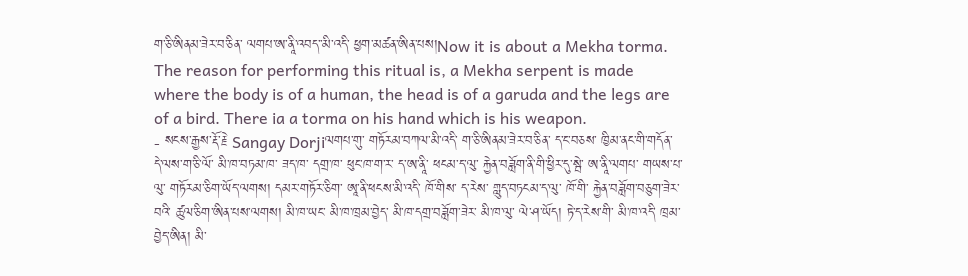ག་ཅི་ཨིནམ་ཟེར་བ་ཅིན་ ལགཔ་ཨ་ནཱི་འབད་་མི་འདི་ ཕྱག་མཚན་ཨིན་པས།Now it is about a Mekha torma. The reason for performing this ritual is, a Mekha serpent is made where the body is of a human, the head is of a garuda and the legs are of a bird. There ia a torma on his hand which is his weapon.
- སངས་རྒྱས་རྡོ་རྗེ Sangay Dorjiལགཔ་གུ་ གཏོརམ་བཀལ་མི་འདི་ ག་ཅི་ཨིནམ་ཟེར་བ་ཅིན་ ད་ང་བཅས་ ཁྱིམ་ནང་གི་གདོན་ དེ་ལས་ག་ཅི་ལོ་ མི་ཁ་བཏམ་ཁ་ ཟད་ཁ་ དགྲ་ཁ་ ཕུང་ཁ་ག་ར་ ད་ཨ་ནཱི་ ཕངམ་ད་ལུ་ རྐྱེན་བཟློག་ནི་གི་ཕྱིར་དུ་སྦེ་ ཨ་ནཱི་ལགཔ་ གཡས་པ་ལུ་ གཏོརམ་ཅིག་ཡོད་ལགས། དམར་གཏོར་ཅིག་ ཨཱ་ནི་ཕངས་མི་འདི་ ཁོ་གིས་ ད་རེས་ གླུད་བཏངམ་ད་ལུ་ ཁོ་གི་ རྐྱེན་བཟློག་བཅུག་ཟེར་བའི་ ཚུལ་ཅིག་ཨིན་པས་ལགས། མི་ཁ་ཡང་ མི་ཁ་ཁྲམ་བྱེད་ མི་ཁ་དགྲ་བཟློག་ཟེར་ མི་ཁ་ལུ་ ལེ་ཤ་ཡོད། ཏེ་ད་རེས་གི་ མི་ཁ་འདི་ ཁྲམ་བྱེད་ཨིན། མི་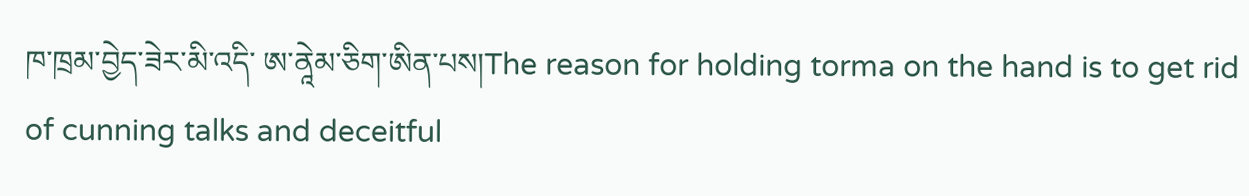ཁ་ཁྲམ་བྱེད་ཟེར་མི་འདི་ ཨ་ནཱེམ་ཅིག་ཨིན་པས།The reason for holding torma on the hand is to get rid of cunning talks and deceitful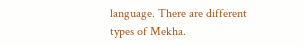language. There are different types of Mekha.